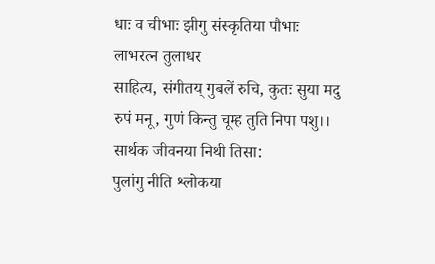धाः व चीभाः झीगु संस्कृतिया पौभाः
लाभरत्न तुलाधर
साहित्य, संगीतय् गुबलें रुचि, कुतः सुया मदु
रुपं मनू, गुणं किन्तु चूम्ह तुति निपा पशु।।
सार्थक जीवनया निथी तिसा:
पुलांगु नीति श्लोकया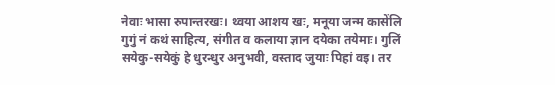नेवाः भासा रुपान्तरखः। थ्वया आशय खः, मनूया जन्म कासेंलि गुगुं नं कथं साहित्य, संगीत व कलाया ज्ञान दयेका तयेमाः। गुलिं सयेकु-सयेकुं हे धुरन्धुर अनुभवी, वस्ताद जुयाः पिहां वइ। तर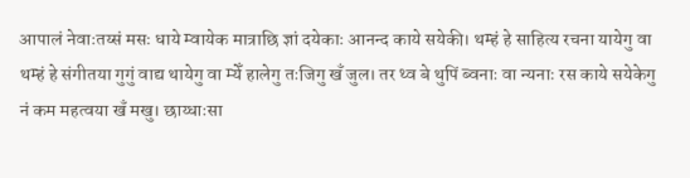आपालं नेवाःतय्सं मसः धाये म्वायेक मात्राछि ज्ञां दयेकाः आनन्द काये सयेकी। थम्हं हे साहित्य रचना यायेगु वा थम्हं हे संगीतया गुगुं वाद्य थायेगु वा म्येँ हालेगु तःजिगु खँ जुल। तर थ्व बे थुपिं ब्वनाः वा न्यनाः रस काये सयेकेगु नं कम महत्वया खँ मखु। छाय्धाःसा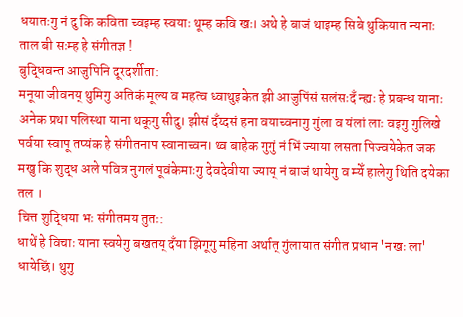धयातःगु नं दु कि कविता च्वइम्ह स्वयाः थूम्ह कवि खः। अथे हे बाजं थाइम्ह सिबे थुकियात न्यनाः ताल बी सःम्ह हे संगीतज्ञ !
बुद्धिवन्त आजुपिनि दूरदर्शीता:
मनूया जीवनय् थुमिगु अतिकं मूल्य व महत्व ध्वाथुइकेत झी आजुपिंसं सलंसःदँ न्ह्यः हे प्रबन्ध यानाः अनेक प्रथा पलिस्था याना थकूगु सीदु। झीसं दँय्दसं हना वयाच्वनागु गुंला व यंलां लाः वइगु गुलिखे पर्वया स्वापू तप्यंक हे संगीतनाप स्वानाच्वन। थ्व बाहेक गुगुं नं भिं ज्याया लसता पिज्वयेकेत जक मखु कि शुद्ध अले पवित्र नुगलं पूवंकेमाःगु देवदेवीया ज्याय् नं बाजं थायेगु व म्येँ हालेगु थिति दयेका तल ।
चित्त शुद्धिया भः संगीतमय तुतः:
धाथें हे विचाः याना स्वयेगु बखतय् दँया झिगूगु महिना अर्थात् गुंलायात संगीत प्रधान 'नखः ला' धायेछिं। थुगु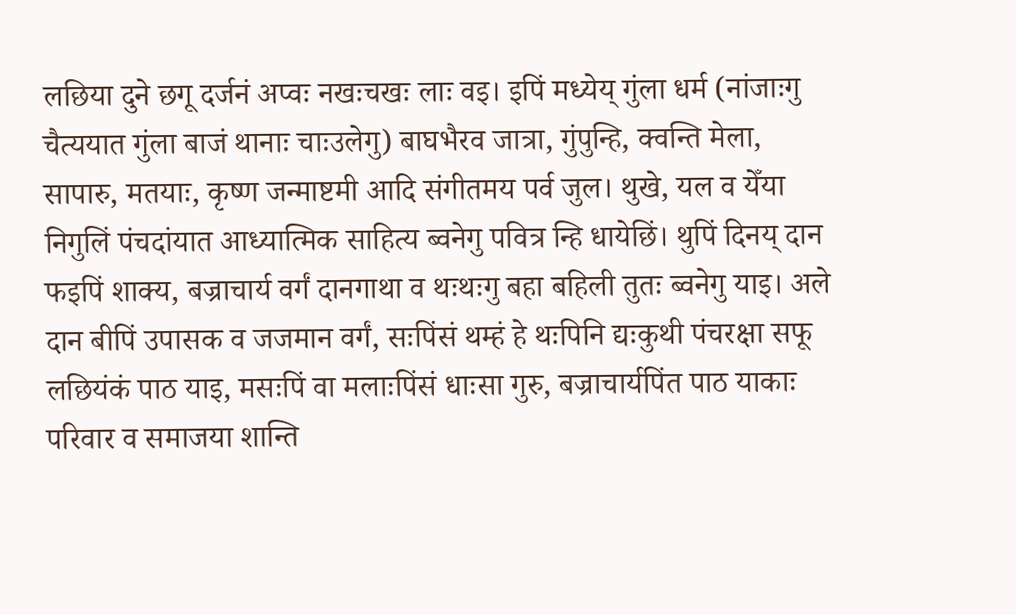लछिया दुने छगू दर्जनं अप्वः नखःचखः लाः वइ। इपिं मध्येय् गुंला धर्म (नांजाःगु चैत्ययात गुंला बाजं थानाः चाःउलेगु) बाघभैरव जात्रा, गुंपुन्हि, क्वन्ति मेला, सापारु, मतयाः, कृष्ण जन्माष्टमी आदि संगीतमय पर्व जुल। थुखे, यल व येँया निगुलिं पंचदांयात आध्यात्मिक साहित्य ब्वनेगु पवित्र न्हि धायेछिं। थुपिं दिनय् दान फइपिं शाक्य, बज्राचार्य वर्गं दानगाथा व थःथःगु बहा बहिली तुतः ब्वनेगु याइ। अले दान बीपिं उपासक व जजमान वर्गं, सःपिंसं थम्हं हे थःपिनि द्यःकुथी पंचरक्षा सफू लछियंकं पाठ याइ, मसःपिं वा मलाःपिंसं धाःसा गुरु, बज्राचार्यपिंत पाठ याकाः परिवार व समाजया शान्ति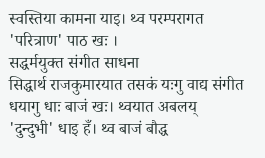स्वस्तिया कामना याइ। थ्व परम्परागत 'परित्राण' पाठ खः ।
सद्धर्मयुक्त संगीत साधना
सिद्धार्थ राजकुमारयात तसकं यःगु वाद्य संगीत धयागु धाः बाजं खः। थ्वयात अबलय् 'दुन्दुभी' धाइ हँ। थ्व बाजं बौद्ध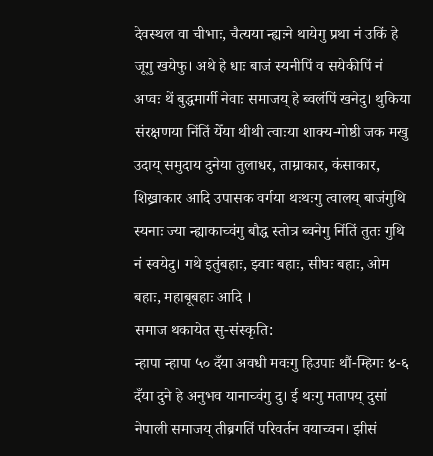देवस्थल वा चीभाः, चैत्यया न्ह्यःने थायेगु प्रथा नं उकिं हे जूगु खयेफु। अथे हे धाः बाजं स्यनीपिं व सयेकीपिं नं अप्वः थें बुद्धमार्गी नेवाः समाजय् हे ब्वलंपिं खनेदु। थुकिया संरक्षणया निंतिं येँया थीथी त्वाःया शाक्य-गोष्ठी जक मखु उदाय् समुदाय दुनेया तुलाधर, ताम्राकार, कंसाकार, शिख्राकार आदि उपासक वर्गया थःथःगु त्वालय् बाजंगुथि स्यनाः ज्या न्ह्याकाच्वंगु बौद्ध स्तोत्र ब्वनेगु निंतिं तुतः गुथि नं स्वयेदु। गथे इतुंबहाः, झ्वाः बहाः, सीघः बहाः, ओम बहाः, महाबूबहाः आदि ।
समाज थकायेत सु-संस्कृति:
न्हापा न्हापा ५० दँया अवधी मवःगु हिउपाः थौं-म्हिगः ४-६ दँया दुने हे अनुभव यानाच्वंगु दु। ई थःगु मतापय् दुसां नेपाली समाजय् तीब्रगतिं परिवर्तन वयाच्वन। झीसं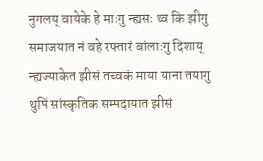नुगलय् वायेके हे माःगु न्ह्यसः थ्व कि झीगु समाजयात नं वहे रफ्तारं बांलाःगु दिशाय् न्ह्यज्याकेत झीसं तच्वकं माया याना तयागु थुपिं सांस्कृतिक सम्पदायात झीसं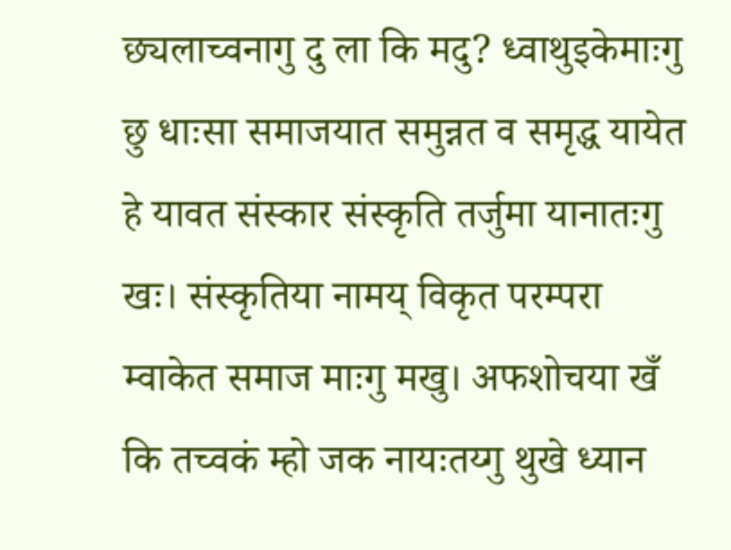छ्यलाच्वनागु दु ला कि मदु? ध्वाथुइकेमाःगु छु धाःसा समाजयात समुन्नत व समृद्ध यायेत हे यावत संस्कार संस्कृति तर्जुमा यानातःगु खः। संस्कृतिया नामय् विकृत परम्परा म्वाकेत समाज माःगु मखु। अफशोचया खँ कि तच्वकं म्हो जक नायःतय्गु थुखे ध्यान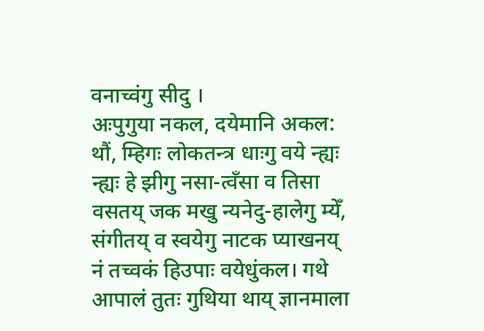वनाच्वंगु सीदु ।
अःपुगुया नकल, दयेमानि अकल:
थौं, म्हिगः लोकतन्त्र धाःगु वये न्ह्यः न्ह्यः हे झीगु नसा-त्वँसा व तिसा वसतय् जक मखु न्यनेदु-हालेगु म्येँ, संगीतय् व स्वयेगु नाटक प्याखनय् नं तच्वकं हिउपाः वयेधुंकल। गथे आपालं तुतः गुथिया थाय् ज्ञानमाला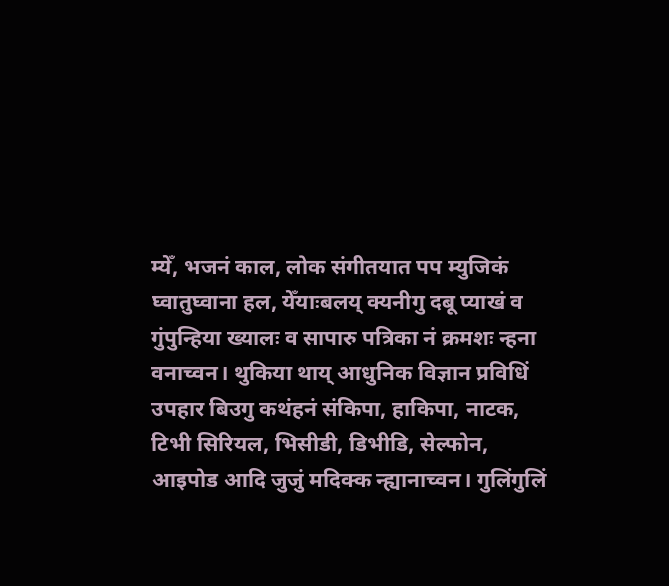म्येँ, भजनं काल, लोक संगीतयात पप म्युजिकं घ्वातुघ्वाना हल, येँयाःबलय् क्यनीगु दबू प्याखं व गुंपुन्हिया ख्यालः व सापारु पत्रिका नं क्रमशः न्हना वनाच्वन। थुकिया थाय् आधुनिक विज्ञान प्रविधिं उपहार बिउगु कथंहनं संकिपा, हाकिपा, नाटक, टिभी सिरियल, भिसीडी, डिभीडि, सेल्फोन, आइपोड आदि जुजुं मदिक्क न्ह्यानाच्वन। गुलिंगुलिं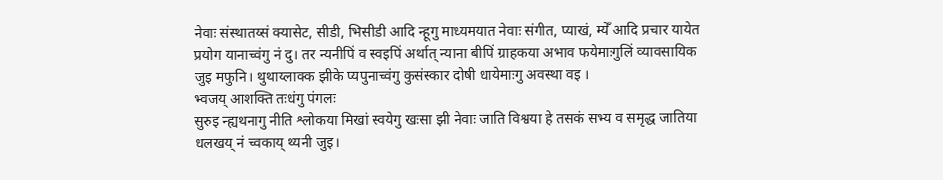नेवाः संस्थातय्सं क्यासेट, सीडी, भिसीडी आदि न्हूगु माध्यमयात नेवाः संगीत, प्याखं, म्येँ आदि प्रचार यायेत प्रयोग यानाच्वंगु नं दु। तर न्यनीपिं व स्वइपिं अर्थात् न्याना बीपिं ग्राहकया अभाव फयेमाःगुलिं व्यावसायिक जुइ मफुनि। थुथाय्लाक्क झीके प्यपुनाच्वंगु कुसंस्कार दोषी धायेमाःगु अवस्था वइ ।
भ्वजय् आशक्ति तःधंगु पंगलः
सुरुइ न्ह्यथनागु नीति श्लोकया मिखां स्वयेगु खःसा झी नेवाः जाति विश्वया हे तसकं सभ्य व समृद्ध जातिया धलखय् नं च्वकाय् थ्यनी जुइ।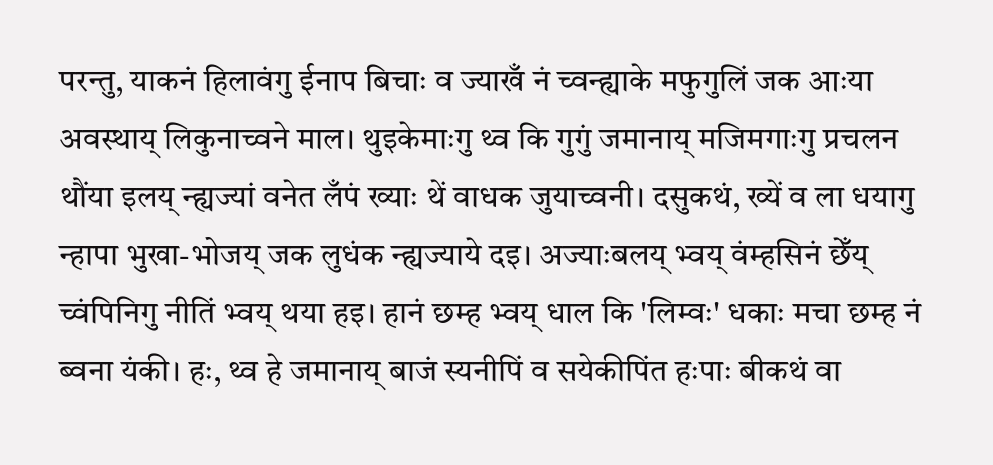परन्तु, याकनं हिलावंगु ईनाप बिचाः व ज्याखँ नं च्वन्ह्याके मफुगुलिं जक आःया अवस्थाय् लिकुनाच्वने माल। थुइकेमाःगु थ्व कि गुगुं जमानाय् मजिमगाःगु प्रचलन थौंया इलय् न्ह्यज्यां वनेत लँपं ख्याः थें वाधक जुयाच्वनी। दसुकथं, ख्यें व ला धयागु न्हापा भुखा-भोजय् जक लुधंक न्ह्यज्याये दइ। अज्याःबलय् भ्वय् वंम्हसिनं छेँय् च्वंपिनिगु नीतिं भ्वय् थया हइ। हानं छम्ह भ्वय् धाल कि 'लिम्वः' धकाः मचा छम्ह नं ब्वना यंकी। हः, थ्व हे जमानाय् बाजं स्यनीपिं व सयेकीपिंत हःपाः बीकथं वा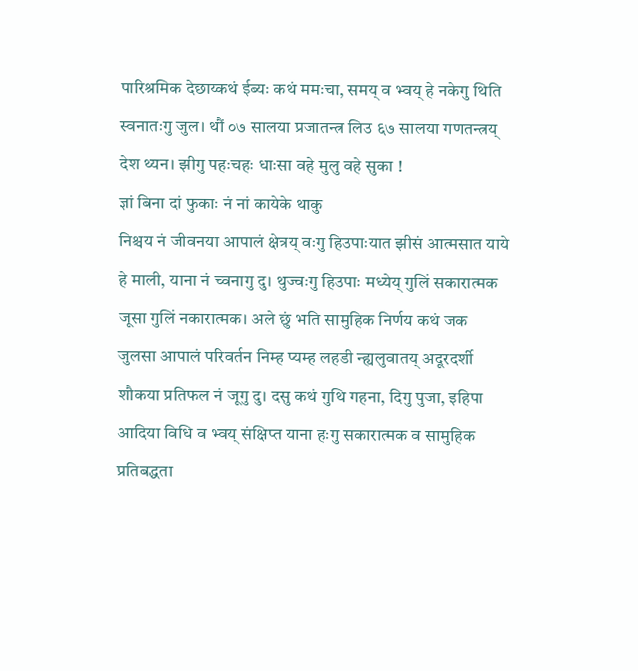पारिश्रमिक देछाय्कथं ईब्यः कथं ममःचा, समय् व भ्वय् हे नकेगु थिति स्वनातःगु जुल। थौं ०७ सालया प्रजातन्त्र लिउ ६७ सालया गणतन्त्रय् देश थ्यन। झीगु पहःचहः धाःसा वहे मुलु वहे सुका !
ज्ञां बिना दां फुकाः नं नां कायेके थाकु
निश्चय नं जीवनया आपालं क्षेत्रय् वःगु हिउपाःयात झीसं आत्मसात याये हे माली, याना नं च्वनागु दु। थुज्वःगु हिउपाः मध्येय् गुलिं सकारात्मक जूसा गुलिं नकारात्मक। अले छुं भति सामुहिक निर्णय कथं जक जुलसा आपालं परिवर्तन निम्ह प्यम्ह लहडी न्ह्यलुवातय् अदूरदर्शी शौकया प्रतिफल नं जूगु दु। दसु कथं गुथि गहना, दिगु पुजा, इहिपा आदिया विधि व भ्वय् संक्षिप्त याना हःगु सकारात्मक व सामुहिक प्रतिबद्धता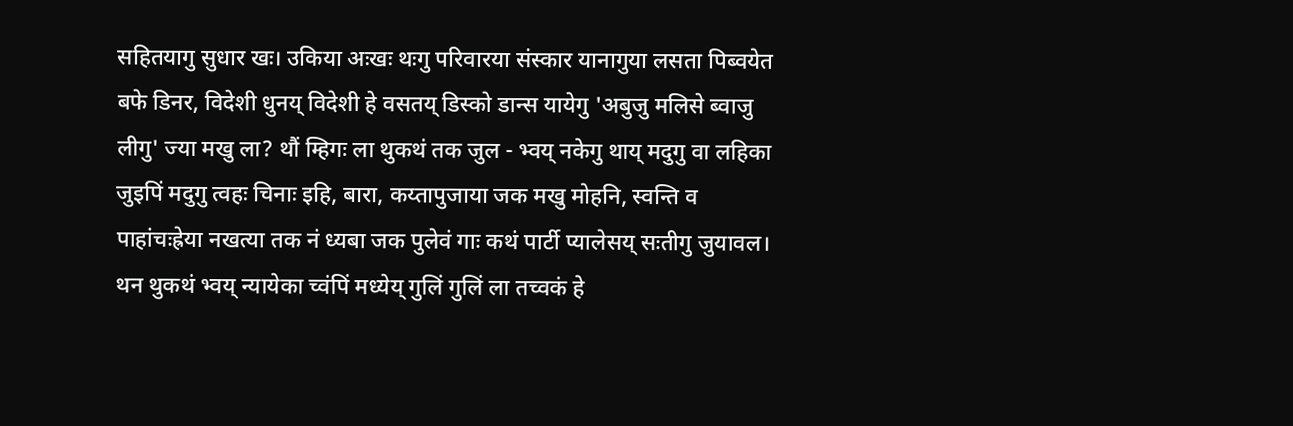सहितयागु सुधार खः। उकिया अःखः थःगु परिवारया संस्कार यानागुया लसता पिब्वयेत बफे डिनर, विदेशी धुनय् विदेशी हे वसतय् डिस्को डान्स यायेगु 'अबुजु मलिसे ब्वाजु लीगु' ज्या मखु ला? थौं म्हिगः ला थुकथं तक जुल - भ्वय् नकेगु थाय् मदुगु वा लहिका जुइपिं मदुगु त्वहः चिनाः इहि, बारा, कय्तापुजाया जक मखु मोहनि, स्वन्ति व पाहांचःह्रेया नखत्या तक नं ध्यबा जक पुलेवं गाः कथं पार्टी प्यालेसय् सःतीगु जुयावल। थन थुकथं भ्वय् न्यायेका च्वंपिं मध्येय् गुलिं गुलिं ला तच्वकं हे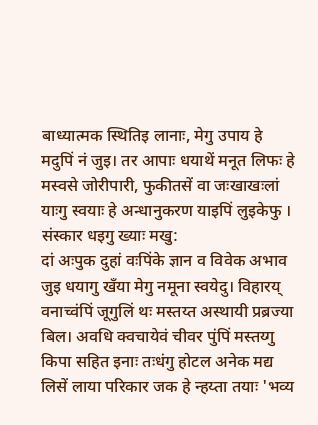बाध्यात्मक स्थितिइ लानाः, मेगु उपाय हे मदुपिं नं जुइ। तर आपाः धयाथें मनूत लिफः हे मस्वसे जोरीपारी, फुकीतसें वा जःखाखःलां याःगु स्वयाः हे अन्धानुकरण याइपिं लुइकेफु ।
संस्कार धइगु ख्याः मखु:
दां अःपुक दुहां वःपिंके ज्ञान व विवेक अभाव जुइ धयागु खँया मेगु नमूना स्वयेदु। विहारय् वनाच्वंपिं जूगुलिं थः मस्तय्त अस्थायी प्रब्रज्या बिल। अवधि क्वचायेवं चीवर पुंपिं मस्तय्गु किपा सहित इनाः तःधंगु होटल अनेक मद्य लिसें लाया परिकार जक हे न्हय्ता तयाः 'भव्य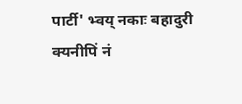पार्टी' भ्वय् नकाः बहादुरी क्यनीपिं नं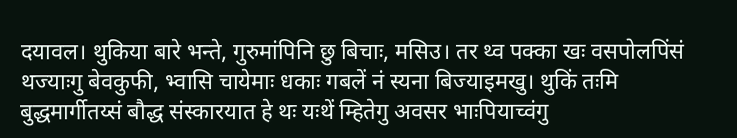दयावल। थुकिया बारे भन्ते, गुरुमांपिनि छु बिचाः, मसिउ। तर थ्व पक्का खः वसपोलपिंसं थज्याःगु बेवकुफी, भ्वासि चायेमाः धकाः गबलें नं स्यना बिज्याइमखु। थुकिं तःमि बुद्धमार्गीतय्सं बौद्ध संस्कारयात हे थः यःथें म्हितेगु अवसर भाःपियाच्वंगु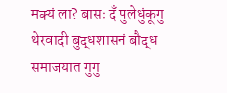मक्यं ला? बासः दँ पुलेधुंकूगु थेरवादी बुद्धशासनं बौद्ध समाजयात गुगु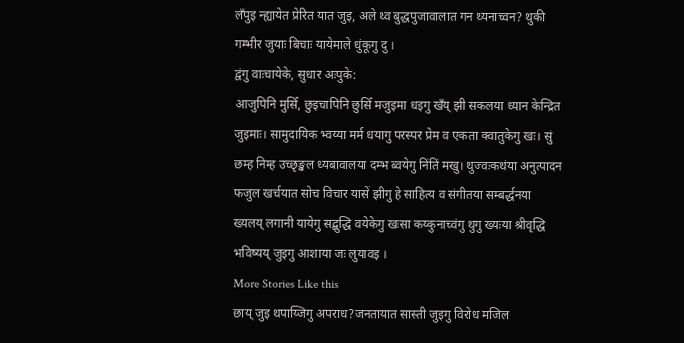लँपुइ न्ह्यायेत प्रेरित यात जुइ, अले थ्व बुद्धपुजावालात गन थ्यनाच्वन? थुकी गम्भीर जुयाः बिचाः यायेमाले धुंकूगु दु ।
द्वंगु वाःचायेके, सुधार अःपुके:
आजुपिनि मुसिँ, छुइचापिनि छुसिँ मजुइमा धइगु खँय् झी सकलया ध्यान केन्द्रित जुइमाः। सामुदायिक भ्वय्या मर्म धयागु परस्पर प्रेम व एकता क्वातुकेगु खः। सुं छम्ह निम्ह उच्छृङ्खल ध्यबावालया दम्भ ब्वयेगु निंतिं मखु। थुज्वःकथंया अनुत्पादन फजुल खर्चयात सोच विचार यासें झीगु हे साहित्य व संगीतया सम्बर्द्धनया ख्यलय् लगानी यायेगु सद्बुद्धि वयेकेगु खःसा कय्कुनाच्वंगु थुगु ख्यःया श्रीवृद्धि भविष्यय् जुइगु आशाया जः लुयावइ ।
More Stories Like this
छाय् जुइ थपाय्जिगु अपराध?जनतायात सास्ती जुइगु विरोध मजिल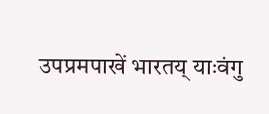उपप्रमपाखें भारतय् याःवंगु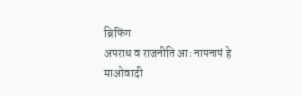ब्रिफिंग
अपराध व राजनीति आः नापनापं हे
माओवादी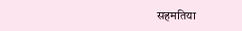सहमतिया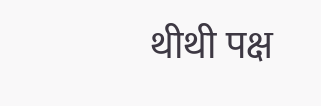थीथी पक्ष